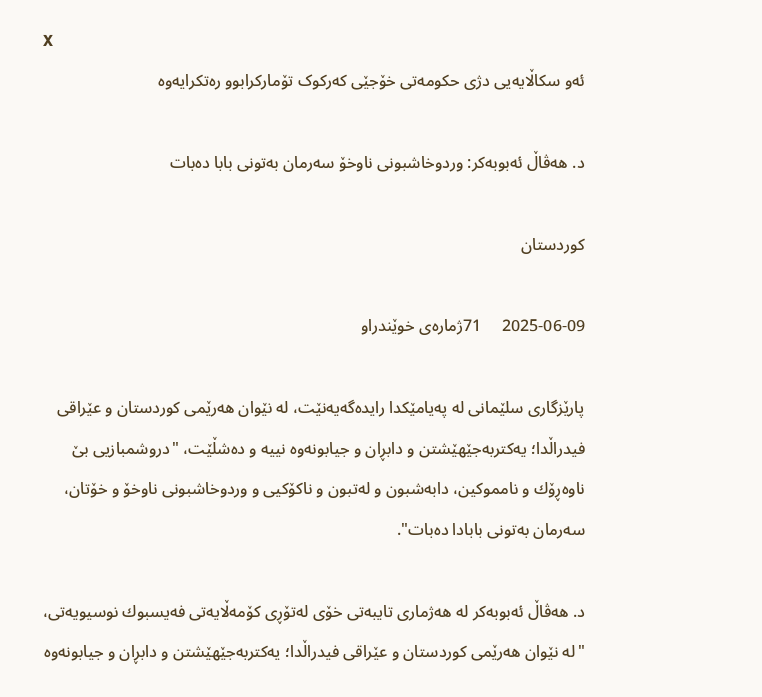X
ئەو سکاڵایەیی دژی حکومەتی خۆجێی کەرکوک تۆمارکرابوو رەتکرایەوە

د. هه‌ڤاڵ ئه‌بوبه‌كر: وردوخاشبونی ناوخۆ سه‌رمان به‌تونی بابا ده‌بات

کوردستان

2025-06-09     71ژمارەی خوێندراو

پارێزگاری سلێمانی له‌ په‌یامێكدا رایده‌گه‌یه‌نێت، له‌ نێوان هه‌رێمی كوردستان و عێراقی فیدراڵدا؛ یه‌كتربه‌جێهێشتن و دابڕان و جیابونه‌وه‌ نییه‌ و ده‌شڵێت، "دروشمبازیی بێ ناوه‌ڕۆك و نامموكین، دابه‌شبون و له‌تبون و ناكۆكیی و وردوخاشبونی ناوخۆ و خۆتان، سه‌رمان به‌تونی بابادا ده‌بات".

د. هه‌ڤاڵ ئه‌بوبه‌كر له‌ هه‌ژماری تایبه‌تی خۆی له‌تۆڕی كۆمه‌ڵایه‌تی فه‌یسبوك نوسیویه‌تی، "له‌ نێوان هه‌رێمی كوردستان و عێراقی فیدراڵدا؛ یه‌كتربه‌جێهێشتن و دابڕان و جیابونه‌وه‌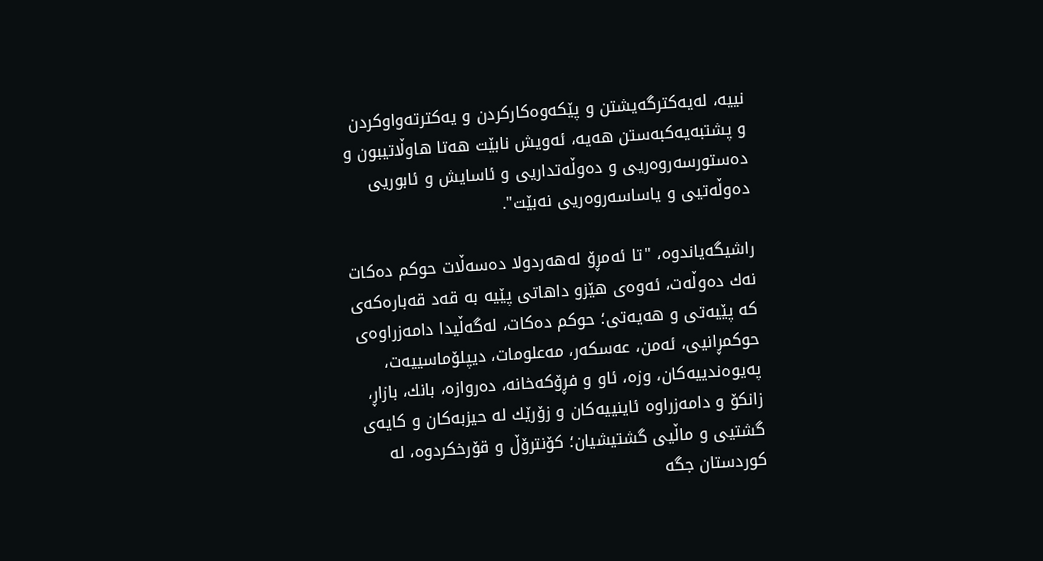نییه‌، له‌یه‌كترگه‌یشتن و پێكه‌وه‌كاركردن و یه‌كترته‌واوكردن و پشتبه‌یه‌كبه‌ستن هه‌یه‌، ئه‌ویش نابێت هه‌تا هاوڵاتیبون و ده‌ستورسه‌روه‌ریی و ده‌وڵه‌تداریی و ئاسایش و ئابوریی ده‌وڵه‌تیی و یاساسه‌روه‌ریی نه‌بێت".

راشیگه‌یاندوه‌، "تا ئه‌مڕۆ له‌هه‌ردولا ده‌سه‌ڵات حوكم ده‌كات نه‌ك ده‌وڵه‌ت، ئه‌وه‌ی هێزو داهاتی پێیه‌ به‌ قه‌د قه‌باره‌كه‌ی كه‌ پێیه‌تی و هه‌یه‌تی؛ حوكم ده‌كات، له‌گه‌ڵیدا دامه‌زراوه‌ی حوكمڕانیی، ئه‌من، عه‌سكه‌ر، مه‌علومات، دیپلۆماسییه‌ت، په‌یوه‌ندییه‌كان، وزه‌، ئاو و فڕۆكه‌خانه‌، ده‌روازه‌، بانك، بازاڕ، زانكۆ و دامه‌زراوه‌ ئاینییه‌كان و زۆرێك له‌ حیزبه‌كان و كایه‌ی گشتیی و ماڵیی گشتیشیان؛ كۆنترۆڵ و قۆرخكردوه‌، له‌ كوردستان جگه‌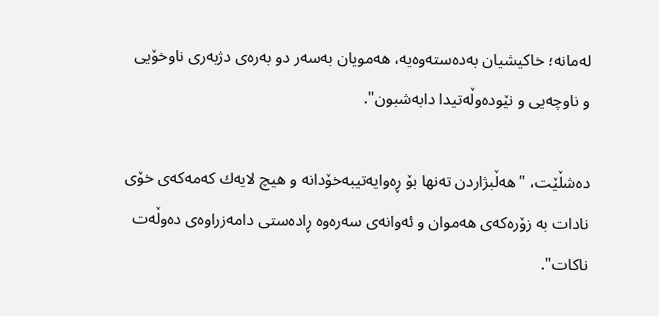له‌مانه‌؛ خاكیشیان به‌ده‌سته‌وه‌یه‌، هه‌مویان به‌سه‌ر دو به‌ره‌ی دژبه‌ری ناوخۆیی و ناوچه‌یی و نێوده‌وڵه‌تیدا دابه‌شبون".

ده‌شڵێت، "هه‌ڵبژاردن ته‌نها بۆ ڕه‌وایه‌تیبه‌خۆدانه‌ و هیچ لایه‌ك كه‌مه‌كه‌ی خۆی نادات به‌ زۆره‌كه‌ی هه‌موان و ئه‌وانه‌ی سه‌ره‌وه‌ ڕاده‌ستی دامه‌زراوه‌ی ده‌وڵه‌ت ناكات".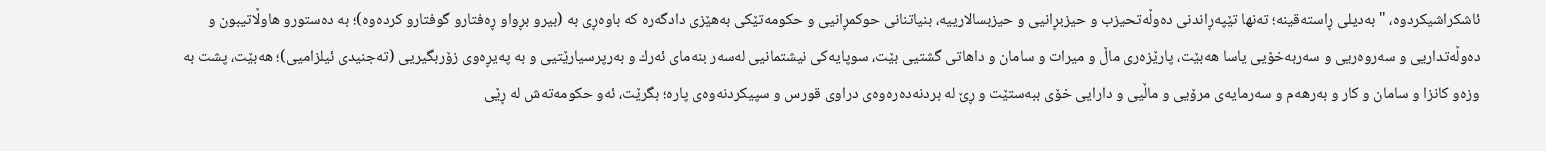ئاشكراشیكردوه‌، "به‌دیلی ڕاسته‌قینه‌؛ ته‌نها تێپه‌ڕاندنی ده‌وڵه‌تحیزب و حیزبڕانیی و حیزبسالارییه‌، بنیاتنانی حوكمڕانیی و حكومه‌تێكی به‌هێزی دادگه‌ره‌ كه‌ باوه‌ڕی به‌ (بیرو بڕواو ڕه‌فتارو گوفتارو كرده‌وه‌)؛ به‌ ده‌ستورو هاوڵاتیبون و ده‌وڵه‌تداریی و سه‌روه‌ریی و سه‌ربه‌خۆیی یاسا هه‌بێت، پارێزه‌ری ماڵ و میرات و سامان و داهاتی گشتیی بێت، سوپایه‌كی نیشتمانیی له‌سه‌ر بنه‌مای ئه‌رك و به‌رپرسیارێتیی و به‌ په‌یڕه‌وی زۆربگیریی (ته‌جنیدی ئیلزامیی)؛ هه‌بێت، پشت به‌ وزه‌و كانزا و سامان و كار و به‌رهه‌م و سه‌رمایه‌ی مرۆیی و ماڵیی و دارایی خۆی ببه‌ستێت و ڕێ له‌ بردنه‌ده‌ره‌وه‌ی دراوی قورس و سپیكردنه‌وه‌ی پاره‌؛ بگرێت، ئه‌و حكومه‌ته‌ش له‌ ڕێی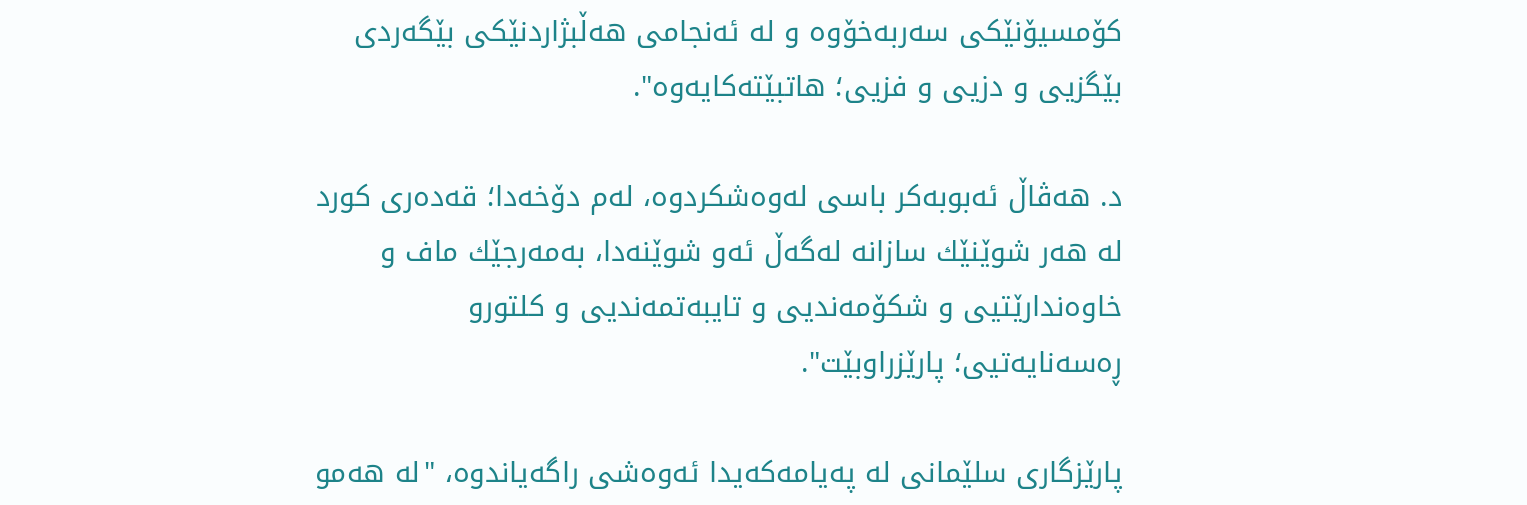كۆمسیۆنێكی سه‌ربه‌خۆوه‌ و له‌ ئه‌نجامی هه‌ڵبژاردنێكی بێگه‌ردی بێگزیی و دزیی و فزیی؛ هاتبێته‌كایه‌وه‌".

د. هه‌ڤاڵ ئه‌بوبه‌كر باسی له‌وه‌شكردوه‌، له‌م دۆخه‌دا؛ قه‌ده‌ری كورد له‌ هه‌ر شوێنێك سازانه‌ له‌گه‌ڵ ئه‌و شوێنه‌دا، به‌مه‌رجێك ماف و خاوه‌ندارێتیی و شكۆمه‌ندیی و تایبه‌تمه‌ندیی و كلتورو ڕه‌سه‌نایه‌تیی؛ پارێزراوبێت".

پارێزگاری سلێمانی له‌ په‌یامه‌كه‌یدا ئه‌وه‌شی راگه‌یاندوه‌، "له‌ هه‌مو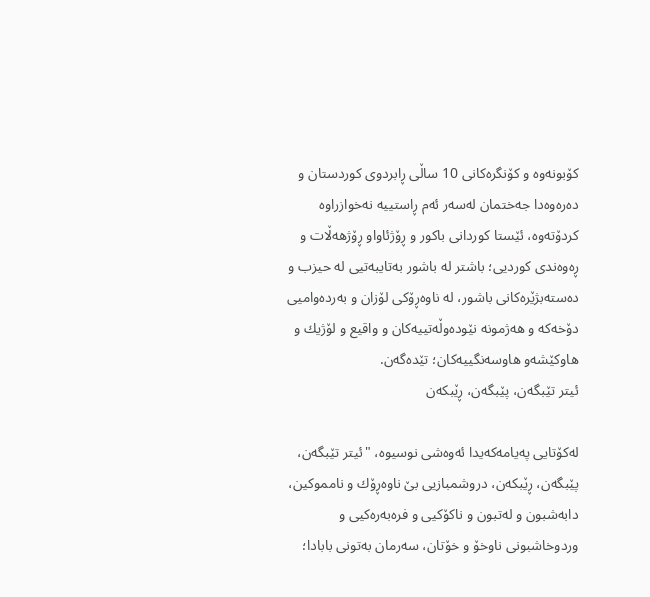كۆبونه‌وه‌ و كۆنگره‌كانی 10 ساڵی ڕابردوی كوردستان و ده‌ره‌وه‌دا جه‌ختمان له‌سه‌ر ئه‌م ڕاستییه‌ نه‌خوازراوه‌ كردۆته‌وه‌، ئێستا كوردانی باكور و ڕۆژئاواو ڕۆژهه‌ڵات و ڕه‌وه‌ندی كوردیی؛ باشتر له‌ باشور به‌تایبه‌تیی له‌ حیزب و ده‌سته‌بژێره‌كانی باشور، له‌ ناوه‌ڕۆكی لۆزان و به‌رده‌وامیی دۆخه‌كه‌ و هه‌ژمونه‌ نێوده‌وڵه‌تییه‌كان و واقیع و لۆژیك و هاوكێشه‌و هاوسه‌نگییه‌كان؛ تێده‌گه‌ن.
ئیتر تێبگه‌ن، پێبگه‌ن، ڕێبكه‌ن

له‌كۆتایی په‌یامه‌كه‌یدا ئه‌وه‌شی نوسیوه‌، "ئیتر تێبگه‌ن، پێبگه‌ن، ڕێبكه‌ن، دروشمبازیی بێ ناوه‌ڕۆك و نامموكین، دابه‌شبون و له‌تبون و ناكۆكیی و فره‌به‌ره‌كیی و وردوخاشبونی ناوخۆ و خۆتان، سه‌رمان به‌تونی بابادا؛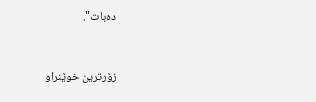ده‌بات".



زۆرترین خوێنراو